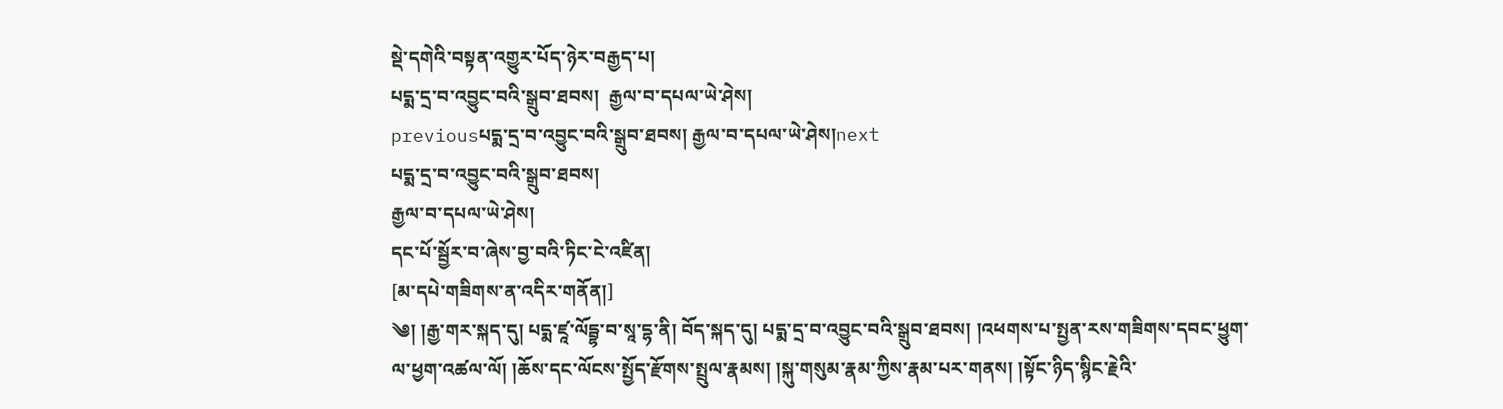སྡེ་དགེའི་བསྟན་འགྱུར་པོད་ཉེར་བརྒྱད་པ།
པདྨ་དྲ་བ་འབྱུང་བའི་སྒྲུབ་ཐབས།  རྒྱལ་བ་དཔལ་ཡེ་ཤེས།
previousཔདྨ་དྲ་བ་འབྱུང་བའི་སྒྲུབ་ཐབས། རྒྱལ་བ་དཔལ་ཡེ་ཤེས།next
པདྨ་དྲ་བ་འབྱུང་བའི་སྒྲུབ་ཐབས།
རྒྱལ་བ་དཔལ་ཡེ་ཤེས།
དང་པོ་སྦྱོར་བ་ཞེས་བྱ་བའི་ཏིང་ངེ་འཛིན།
[མ་དཔེ་གཟིགས་ན་འདིར་གནོན།]
༄། །རྒྱ་གར་སྐད་དུ། པདྨ་ཛཱ་ལོདྦྷ་བ་སཱ་དྷ་ནི། བོད་སྐད་དུ། པདྨ་དྲ་བ་འབྱུང་བའི་སྒྲུབ་ཐབས། །འཕགས་པ་སྤྱན་རས་གཟིགས་དབང་ཕྱུག་ལ་ཕྱག་འཚལ་ལོ། །ཆོས་དང་ལོངས་སྤྱོད་རྫོགས་སྤྲུལ་རྣམས། །སྐུ་གསུམ་རྣམ་ཀྱིས་རྣམ་པར་གནས། །སྟོང་ཉིད་སྙིང་རྗེའི་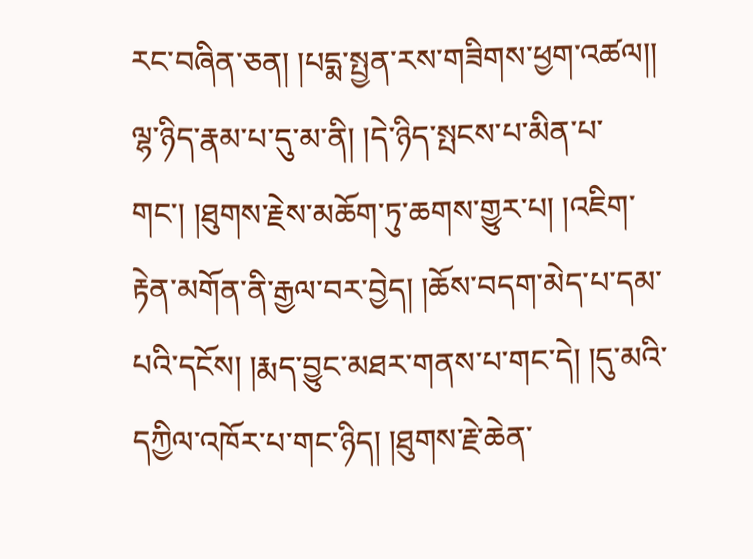རང་བཞིན་ཅན། །པདྨ་སྤྱན་རས་གཟིགས་ཕྱག་འཚལ།། ལྷ་ཉིད་རྣམ་པ་དུ་མ་ནི། །དེ་ཉིད་སྤངས་པ་མིན་པ་གང་། །ཐུགས་རྗེས་མཆོག་ཏུ་ཆགས་གྱུར་པ། །འཇིག་རྟེན་མགོན་ནི་རྒྱལ་བར་བྱེད། །ཆོས་བདག་མེད་པ་དམ་པའི་དངོས། །རྨད་བྱུང་མཐར་གནས་པ་གང་དེ། །དུ་མའི་དཀྱིལ་འཁོར་པ་གང་ཉིད། །ཐུགས་རྗེ་ཆེན་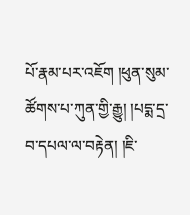པོ་རྣམ་པར་འཇོག །ཕུན་སུམ་ཚོགས་པ་ཀུན་གྱི་རྒྱུ། །པདྨ་དྲ་བ་དཔལ་ལ་བརྟེན། །ཇི་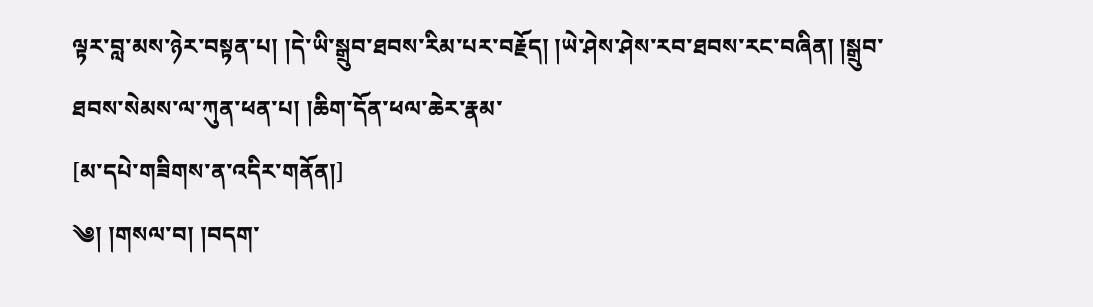ལྟར་བླ་མས་ཉེར་བསྟན་པ། །དེ་ཡི་སྒྲུབ་ཐབས་རིམ་པར་བརྗོད། །ཡེ་ཤེས་ཤེས་རབ་ཐབས་རང་བཞིན། །སྒྲུབ་ཐབས་སེམས་ལ་ཀུན་ཕན་པ། །ཆིག་དོན་ཕལ་ཆེར་རྣམ་
[མ་དཔེ་གཟིགས་ན་འདིར་གནོན།]
༄། །གསལ་བ། །བདག་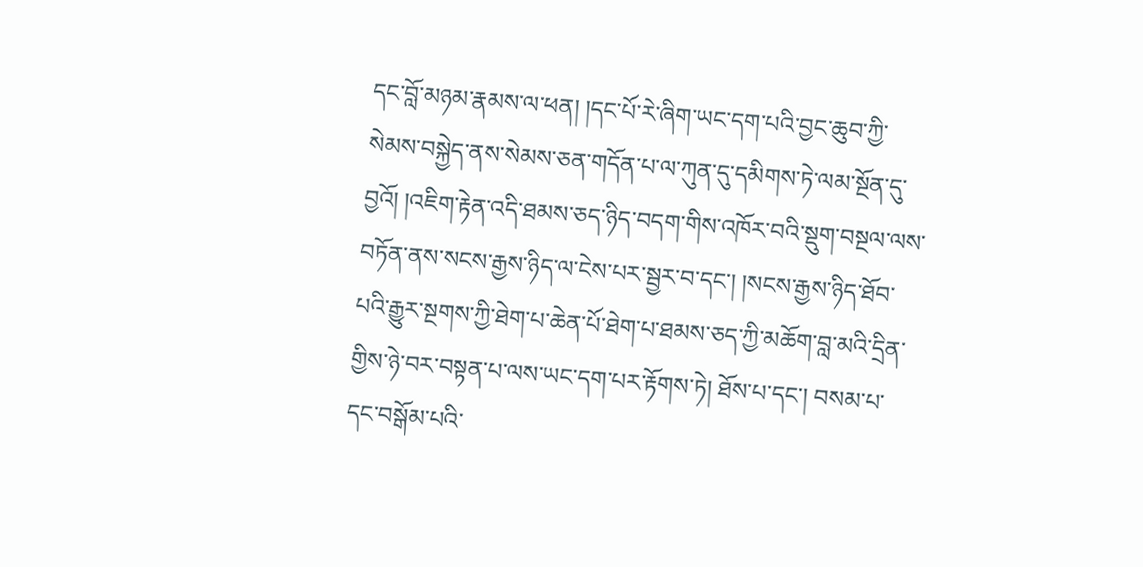དང་བློ་མཉམ་རྣམས་ལ་ཕན། །དང་པོ་རེ་ཞིག་ཡང་དག་པའི་བྱང་ཆུབ་ཀྱི་སེམས་བསྐྱེད་ནས་སེམས་ཅན་གདོན་པ་ལ་ཀུན་དུ་དམིགས་ཏེ་ལམ་སྔོན་དུ་བྱའོ། །འཇིག་རྟེན་འདི་ཐམས་ཅད་ཉིད་བདག་གིས་འཁོར་བའི་སྡུག་བསྔལ་ལས་བཏོན་ནས་སངས་རྒྱས་ཉིད་ལ་ངེས་པར་སྦྱར་བ་དང་། །སངས་རྒྱས་ཉིད་ཐོབ་པའི་རྒྱུར་སྔགས་ཀྱི་ཐེག་པ་ཆེན་པོ་ཐེག་པ་ཐམས་ཅད་ཀྱི་མཆོག་བླ་མའི་དྲིན་གྱིས་ཉེ་བར་བསྟན་པ་ལས་ཡང་དག་པར་རྟོགས་ཏེ། ཐོས་པ་དང་། བསམ་པ་དང་བསྒོམ་པའི་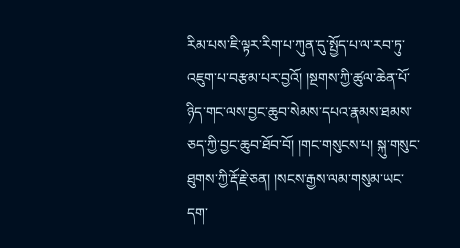རིམ་པས་ཇི་ལྟར་རིག་པ་ཀུན་དུ་སྤྱོད་པ་ལ་རབ་ཏུ་འཇུག་པ་བརྩམ་པར་བྱའོ། །སྔགས་ཀྱི་ཚུལ་ཆེན་པོ་ཉིད་གང་ལས་བྱང་ཆུབ་སེམས་དཔའ་རྣམས་ཐམས་ཅད་ཀྱི་བྱང་ཆུབ་ཐོབ་བོ། །གང་གསུངས་པ། སྐུ་གསུང་ཐུགས་ཀྱི་རྡོ་རྗེ་ཅན། །སངས་རྒྱས་ལམ་གསུམ་ཡང་དག་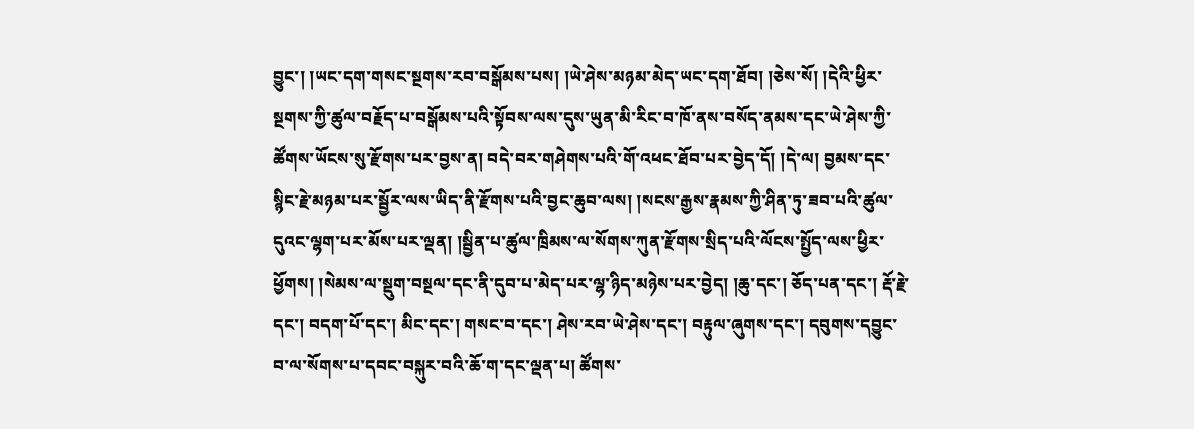བྱུང་། །ཡང་དག་གསང་སྔགས་རབ་བསྒོམས་པས། །ཡེ་ཤེས་མཉམ་མེད་ཡང་དག་ཐོབ། །ཅེས་སོ། །དེའི་ཕྱིར་སྔགས་ཀྱི་ཚུལ་བརྗོད་པ་བསྒོམས་པའི་སྟོབས་ལས་དུས་ཡུན་མི་རིང་བ་ཁོ་ནས་བསོད་ནམས་དང་ཡེ་ཤེས་ཀྱི་ཚོགས་ཡོངས་སུ་རྫོགས་པར་བྱས་ན། བདེ་བར་གཤེགས་པའི་གོ་འཕང་ཐོབ་པར་བྱེད་དོ། །དེ་ལ། བྱམས་དང་སྙིང་རྗེ་མཉམ་པར་སྦྱོར་ལས་ཡིད་ནི་རྫོགས་པའི་བྱང་ཆུབ་ལས། །སངས་རྒྱས་རྣམས་ཀྱི་ཤིན་ཏུ་ཟབ་པའི་ཚུལ་དུའང་ལྷག་པར་མོས་པར་ལྡན། །སྦྱིན་པ་ཚུལ་ཁྲིམས་ལ་སོགས་ཀུན་རྫོགས་སྲིད་པའི་ལོངས་སྤྱོད་ལས་ཕྱིར་ཕྱོགས། །སེམས་ལ་སྡུག་བསྔལ་དང་ནི་དུབ་པ་མེད་པར་ལྷ་ཉིད་མཉེས་པར་བྱེད། །ཆུ་དང་། ཅོད་པན་དང་། རྡོ་རྗེ་དང་། བདག་པོ་དང་། མིང་དང་། གསང་བ་དང་། ཤེས་རབ་ཡེ་ཤེས་དང་། བརྟུལ་ཞུགས་དང་། དབུགས་དབྱུང་བ་ལ་སོགས་པ་དབང་བསྐུར་བའི་ཆོ་ག་དང་ལྡན་པ། ཚོགས་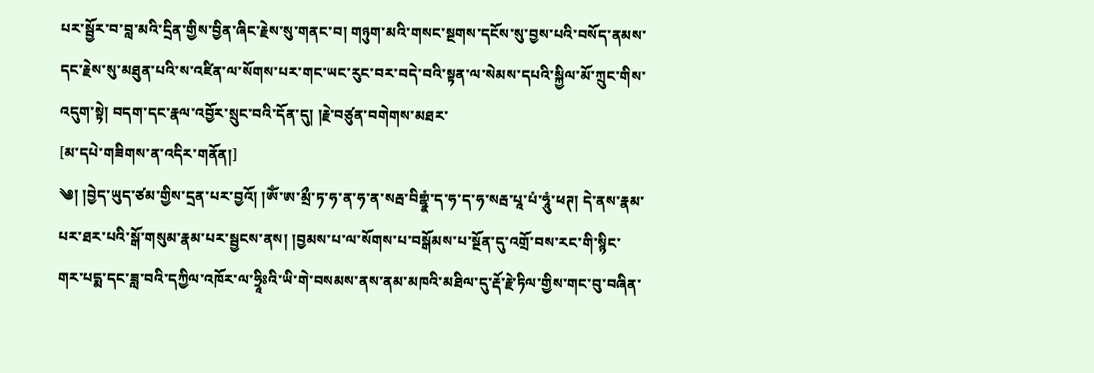པར་སྦྱོར་བ་བླ་མའི་དྲིན་གྱིས་བྱིན་ཞིང་རྗེས་སུ་གནང་བ། གཉུག་མའི་གསང་སྔགས་དངོས་སུ་བྱས་པའི་བསོད་ནམས་དང་རྗེས་སུ་མཐུན་པའི་ས་འཛིན་ལ་སོགས་པར་གང་ཡང་རུང་བར་བདེ་བའི་སྟན་ལ་སེམས་དཔའི་སྐྱིལ་མོ་ཀྲུང་གིས་འདུག་སྟེ། བདག་དང་རྣལ་འབྱོར་སྲུང་བའི་དོན་དུ། །རྗེ་བཙུན་བགེགས་མཐར་
[མ་དཔེ་གཟིགས་ན་འདིར་གནོན།]
༄། །བྱེད་ཡུད་ཙམ་གྱིས་དྲན་པར་བྱའོ། །ཨོཾ་ཨ་མྲྀ་ཏ་ཧ་ན་ཧ་ན་སརྦ་བིགྷྣཾ་ད་ཧ་ད་ཧ་སརྦ་པཱ་པཾ་ཧཱུཾ་ཕཊ། དེ་ནས་རྣམ་པར་ཐར་པའི་སྒོ་གསུམ་རྣམ་པར་སྦྱངས་ནས། །བྱམས་པ་ལ་སོགས་པ་བསྒོམས་པ་སྔོན་དུ་འགྲོ་བས་རང་གི་སྙིང་གར་པདྨ་དང་ཟླ་བའི་དཀྱིལ་འཁོར་ལ་ཧྲཱིཿའི་ཡི་གེ་བསམས་ནས་ནམ་མཁའི་མཐིལ་དུ་རྡོ་རྗེ་ཏིལ་གྱིས་གང་བུ་བཞིན་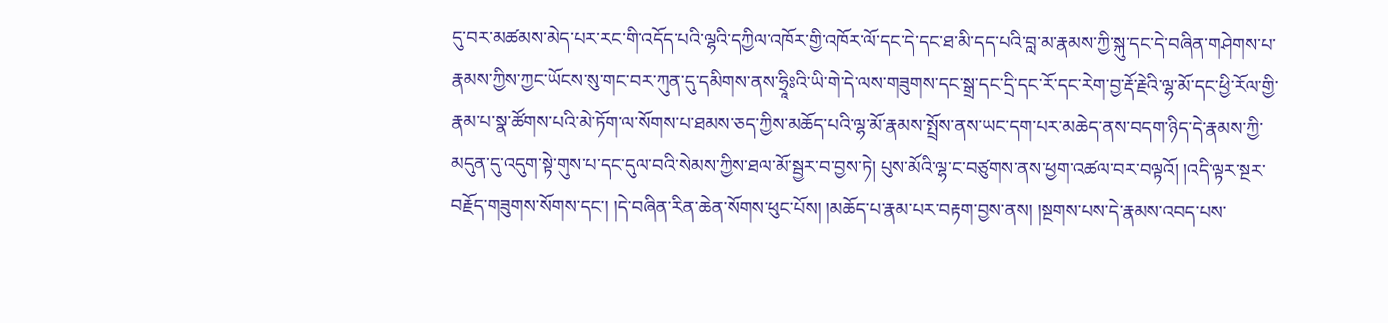དུ་བར་མཚམས་མེད་པར་རང་གི་འདོད་པའི་ལྷའི་དཀྱིལ་འཁོར་གྱི་འཁོར་ལོ་དང་དེ་དང་ཐ་མི་དད་པའི་བླ་མ་རྣམས་ཀྱི་སྐུ་དང་དེ་བཞིན་གཤེགས་པ་རྣམས་ཀྱིས་ཀྱང་ཡོངས་སུ་གང་བར་ཀུན་དུ་དམིགས་ནས་ཧྲཱིཿའི་ཡི་གེ་དེ་ལས་གཟུགས་དང་སྒྲ་དང་དྲི་དང་རོ་དང་རེག་བྱ་རྡོ་རྗེའི་ལྷ་མོ་དང་ཕྱི་རོལ་གྱི་རྣམ་པ་སྣ་ཚོགས་པའི་མེ་ཏོག་ལ་སོགས་པ་ཐམས་ཅད་ཀྱིས་མཆོད་པའི་ལྷ་མོ་རྣམས་སྤྲོས་ནས་ཡང་དག་པར་མཆེད་ནས་བདག་ཉིད་དེ་རྣམས་ཀྱི་མདུན་དུ་འདུག་སྟེ་གུས་པ་དང་དུལ་བའི་སེམས་ཀྱིས་ཐལ་མོ་སྦྱར་བ་བྱས་ཏེ། པུས་མོའི་ལྷ་ང་བཙུགས་ནས་ཕྱག་འཚལ་བར་བལྟའོ། །འདི་ལྟར་སྔར་བརྗོད་གཟུགས་སོགས་དང་། །དེ་བཞིན་རིན་ཆེན་སོགས་ཕུང་པོས། །མཆོད་པ་རྣམ་པར་བརྟག་བྱས་ནས། །སྔགས་པས་དེ་རྣམས་འབད་པས་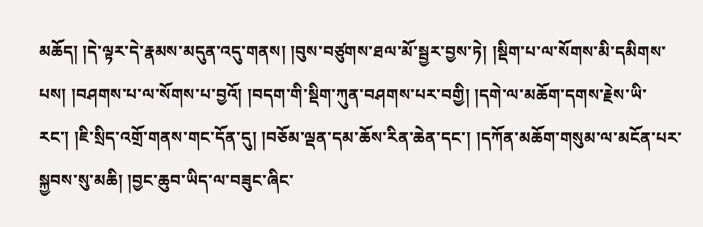མཆོད། །དེ་ལྟར་དེ་རྣམས་མདུན་འདུ་གནས། །བུས་བཙུགས་ཐལ་མོ་སྦྱར་བྱས་ཏེ། །སྡིག་པ་ལ་སོགས་མི་དམིགས་པས། །བཤགས་པ་ལ་སོགས་པ་བྱའོ། །བདག་གི་སྡིག་ཀུན་བཤགས་པར་བགྱི། །དགེ་ལ་མཆོག་དགས་རྗེས་ཡི་རང་། །ཇི་སྲིད་འགྲོ་གནས་གང་དོན་དུ། །བཅོམ་ལྡན་དམ་ཆོས་རིན་ཆེན་དང་། །དཀོན་མཆོག་གསུམ་ལ་མངོན་པར་སྐྱབས་སུ་མཆི། །བྱང་ཆུབ་ཡིད་ལ་བཟུང་ཞིང་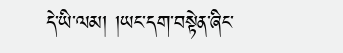དེ་ཡི་ལམ། །ཡང་དག་བསྟེན་ཞིང་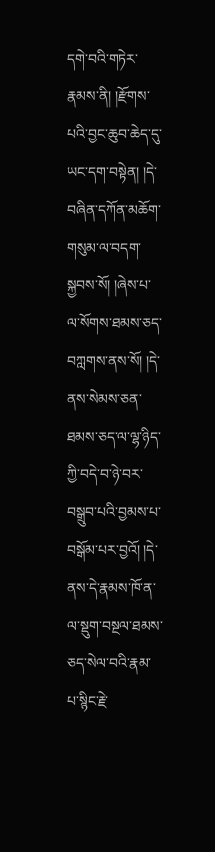དགེ་བའི་གཏེར་རྣམས་ནི། །རྫོགས་པའི་བྱང་ཆུབ་ཆེད་དུ་ཡང་དག་བསྟེན། །དེ་བཞིན་དཀོན་མཆོག་གསུམ་ལ་བདག་སྐྱབས་སོ། །ཞེས་པ་ལ་སོགས་ཐམས་ཅད་བཀླགས་ནས་སོ། །དེ་ནས་སེམས་ཅན་ཐམས་ཅད་ལ་ལྷ་ཉིད་ཀྱི་བདེ་བ་ཉེ་བར་བསྒྲུབ་པའི་བྱམས་པ་བསྒོམ་པར་བྱའོ། །དེ་ནས་དེ་རྣམས་ཁོ་ན་ལ་སྡུག་བསྔལ་ཐམས་ཅད་སེལ་བའི་རྣམ་པ་སྙིང་རྗེ་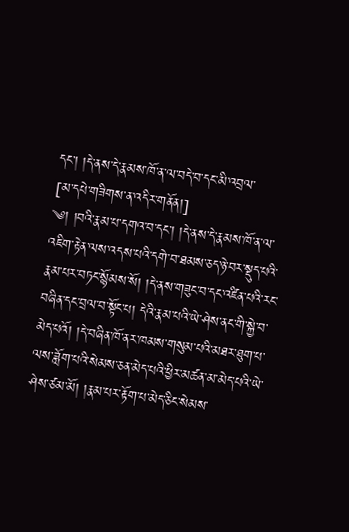དང་། །དེ་ནས་དེ་རྣམས་ཁོ་ན་ལ་བདེ་བ་དང་མི་འབྲལ་
[མ་དཔེ་གཟིགས་ན་འདིར་གནོན།]
༄། །བའི་རྣམ་པ་དགའ་བ་དང་། །དེ་ནས་དེ་རྣམས་ཁོ་ན་ལ་འཇིག་རྟེན་ལས་འདས་པའི་དགེ་བ་ཐམས་ཅད་ཉེ་བར་སྡུད་པའི་རྣམ་པར་བཏང་སྙོམས་སོ། །དེ་ནས་གཟུང་བ་དང་འཛིན་པའི་རང་བཞིན་དང་བྲལ་བ་སྟོང་པ། དེའི་རྣམ་པའི་ཡེ་ཤེས་ནང་གི་སྐྱེ་བ་མེད་པའོ། །དེ་བཞིན་ཁོ་ནར་ཁམས་གསུམ་པའི་མཐར་ཐུག་པ་ལས་ཟློག་པའི་སེམས་ཅན་མེད་པའི་ཕྱིར་མཚན་མ་མེད་པའི་ཡེ་ཤེས་ཙམ་མོ། །རྣམ་པར་རྟོག་པ་མེད་ཅིང་སེམས་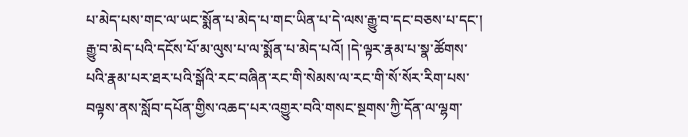པ་མེད་པས་གང་ལ་ཡང་སྨོན་པ་མེད་པ་གང་ཡིན་པ་དེ་ལས་རྒྱུ་བ་དང་བཅས་པ་དང་། རྒྱུ་བ་མེད་པའི་དངོས་པོ་མ་ལུས་པ་ལ་སྨོན་པ་མེད་པའོ། །དེ་ལྟར་རྣམ་པ་སྣ་ཚོགས་པའི་རྣམ་པར་ཐར་པའི་སྒོའི་རང་བཞིན་རང་གི་སེམས་ལ་རང་གི་སོ་སོར་རིག་པས་བལྟས་ནས་སློབ་དཔོན་གྱིས་འཆད་པར་འགྱུར་བའི་གསང་སྔགས་ཀྱི་དོན་ལ་ལྷག་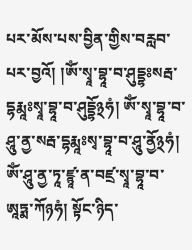པར་མོས་པས་བྱིན་གྱིས་བརླབ་པར་བྱའོ། །ཨོཾ་སྭཱ་བྷཱ་བ་ཤུདྡྷཿསརྦ་དྷརྨཱཿསྭཱ་བྷཱ་བ་ཤུདྡྷོ྅ཧཾ། ཨོཾ་སྭཱ་བྷཱ་བ་ཤཱུ་ནྱ་སརྦ་དྷརྨཱཿསྭ་བྷཱ་བ་ཤཱུ་ནྱོ྅ཧཾ། ཨོཾ་ཤཱུ་ནྱ་ཏཱ་ཛྙཱ་ན་བཛྲ་སྭཱ་བྷཱ་བ་ཨཱཏྨ་ཀོཉཧཾ། སྟོང་ཉིད་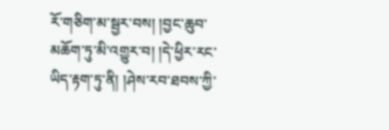རོ་གཅིག་མ་སྦྱར་བས། །བྱང་ཆུབ་མཆོག་ཏུ་མི་འགྱུར་བ། །དེ་ཕྱིར་རང་ཡིད་རྟག་ཏུ་ནི། །ཤེས་རབ་ཐབས་ཀྱི་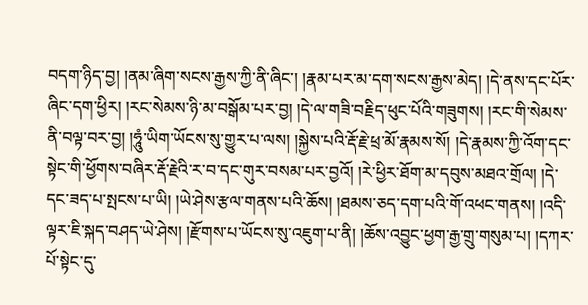བདག་ཉིད་བྱ། །ནམ་ཞིག་སངས་རྒྱས་ཀྱི་ནི་ཞིང་། །རྣམ་པར་མ་དག་སངས་རྒྱས་མེད། །དེ་ནས་དང་པོར་ཞིང་དག་ཕྱིར། །རང་སེམས་ཉི་མ་བསྒོམ་པར་བྱ། །དེ་ལ་གཟི་བརྗིད་ཕུང་པོའི་གཟུགས། །རང་གི་སེམས་ནི་བལྟ་བར་བྱ། །ཧཱུཾ་ཡིག་ཡོངས་སུ་གྱུར་པ་ལས། །སྐྱེས་པའི་རྡོ་རྗེ་ཕྲ་མོ་རྣམས་སོ། །དེ་རྣམས་ཀྱི་འོག་དང་སྟེང་གི་ཕྱོགས་བཞིར་རྡོ་རྗེའི་ར་བ་དང་གུར་བསམ་པར་བྱའོ། །རེ་ཕྱིར་ཐོག་མ་དབུས་མཐའ་གྲོལ། །དེ་དང་ཟད་པ་སྤངས་པ་ཡི། །ཡེ་ཤེས་རྩལ་གནས་པའི་ཆོས། །ཐམས་ཅད་དག་པའི་གོ་འཕང་གནས། །འདི་ལྟར་ཇི་སྐད་བཤད་ཡེ་ཤེས། །རྫོགས་པ་ཡོངས་སུ་འཇུག་པ་ནི། །ཆོས་འབྱུང་ཕྱག་རྒྱ་གྲུ་གསུམ་པ། །དཀར་པོ་སྟེང་དུ་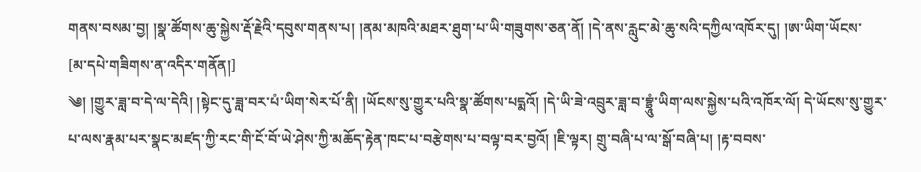གནས་བསམ་བྱ། །སྣ་ཚོགས་ཆུ་སྐྱེས་རྡོ་རྗེའི་དབུས་གནས་པ། །ནམ་མཁའི་མཐར་ཐུག་པ་ཡི་གཟུགས་ཅན་ནོ། །དེ་ནས་རླུང་མེ་ཆུ་སའི་དཀྱིལ་འཁོར་དུ། །ཨ་ཡིག་ཡོངས་
[མ་དཔེ་གཟིགས་ན་འདིར་གནོན།]
༄། །གྱུར་ཟླ་བ་དེ་ལ་དེའི། །སྟེང་དུ་ཟླ་བར་པཾ་ཡིག་སེར་པོ་ནི། །ཡོངས་སུ་གྱུར་པའི་སྣ་ཚོགས་པདྨའོ། །དེ་ཡི་ཟེ་འབྲུར་ཟླ་བ་བྷྲཱུཾ་ཡིག་ལས་སྐྱེས་པའི་འཁོར་ལོ། དེ་ཡོངས་སུ་གྱུར་པ་ལས་རྣམ་པར་སྣང་མཛད་ཀྱི་རང་གི་ངོ་བོ་ཡེ་ཤེས་ཀྱི་མཆོད་རྟེན་ཁང་པ་བརྩེགས་པ་བལྟ་བར་བྱའོ། །ཇི་ལྟར། གྲུ་བཞི་པ་ལ་སྒོ་བཞི་པ། །རྟ་བབས་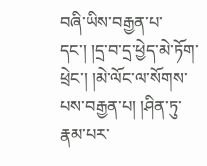བཞི་ཡིས་བརྒྱན་པ་དང་། །དྲ་བ་དྲ་ཕྱེད་མེ་ཏོག་ཕྲེང་། །མེ་ལོང་ལ་སོགས་པས་བརྒྱན་པ། །ཤིན་ཏུ་རྣམ་པར་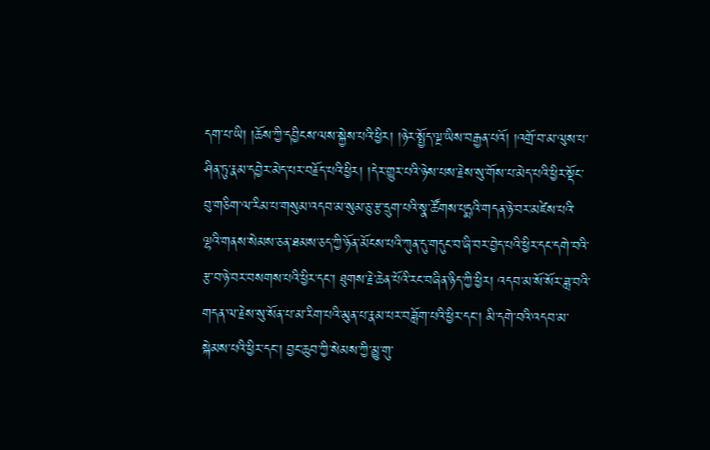དག་པ་ཡི། །ཆོས་ཀྱི་དབྱིངས་ལས་སྐྱེས་པའི་ཕྱིར། །ཉེར་སྤྱོད་ལྔ་ཡིས་བརྒྱན་པའོ། །འགྲོ་བ་མ་ལུས་པ་ཤིན་ཏུ་རྣམ་དབྱེར་མེད་པར་བརྗོད་པའི་ཕྱིར། །དེར་གྱུར་པའི་ཉེས་པས་རྗེས་སུ་གོས་པ་མེད་པའི་ཕྱིར་སྡོང་བུ་གཅིག་ལ་རིམ་པ་གསུམ་འདབ་མ་སུམ་ཅུ་རྩ་དྲུག་པའི་སྣ་ཚོགས་པདྨའི་གདན་ཉེ་བར་མཛེས་པའི་ལྷའི་གནས་སེམས་ཅན་ཐམས་ཅད་ཀྱི་ཉོན་མོངས་པའི་ཀུན་དུ་གདུང་བ་ཞི་བར་བྱེད་པའི་ཕྱིར་དང་དགེ་བའི་རྩ་བ་ཉེ་བར་བསགས་པའི་ཕྱིར་དང་། ཐུགས་རྗེ་ཆེན་པོའི་རང་བཞིན་ཉིད་ཀྱི་ཕྱིར། འདབ་མ་སོ་སོར་ཟླ་བའི་གདན་ལ་རྗེས་སུ་སོན་པ་མ་རིག་པའི་མུན་པ་རྣམ་པར་བཟློག་པའི་ཕྱིར་དང་། མི་དགེ་བའི་འདབ་མ་སྐེམས་པའི་ཕྱིར་དང་། བྱང་ཆུབ་ཀྱི་སེམས་ཀྱི་མྱུ་གུ་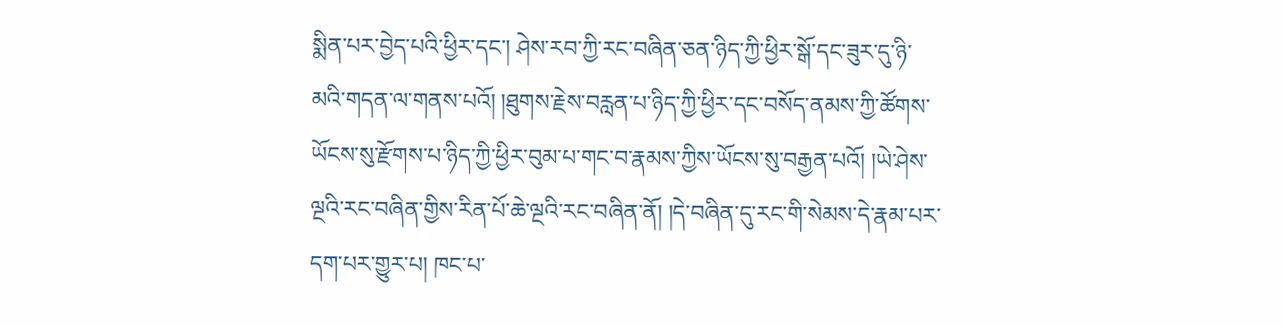སྨིན་པར་བྱེད་པའི་ཕྱིར་དང་། ཤེས་རབ་ཀྱི་རང་བཞིན་ཅན་ཉིད་ཀྱི་ཕྱིར་སྒོ་དང་ཟུར་དུ་ཉི་མའི་གདན་ལ་གནས་པའོ། །ཐུགས་རྗེས་བརླན་པ་ཉིད་ཀྱི་ཕྱིར་དང་བསོད་ནམས་ཀྱི་ཚོགས་ཡོངས་སུ་རྫོགས་པ་ཉིད་ཀྱི་ཕྱིར་བུམ་པ་གང་བ་རྣམས་ཀྱིས་ཡོངས་སུ་བརྒྱན་པའོ། །ཡེ་ཤེས་ལྔའི་རང་བཞིན་གྱིས་རིན་པོ་ཆེ་ལྔའི་རང་བཞིན་ནོ། །དེ་བཞིན་དུ་རང་གི་སེམས་དེ་རྣམ་པར་དག་པར་གྱུར་པ། ཁང་པ་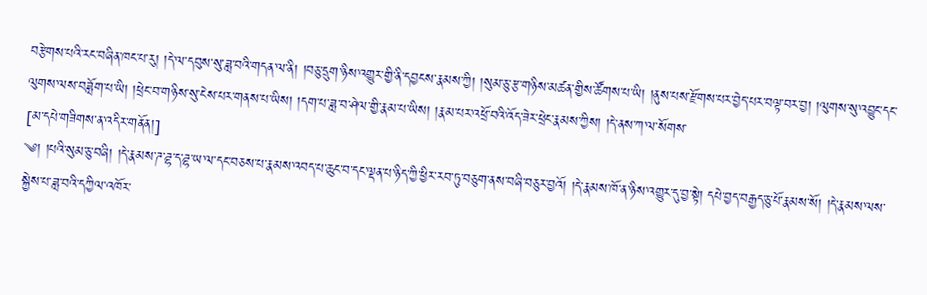བརྩེགས་པའི་རང་བཞིན་ཁང་པ་རུ། །དེ་ལ་དབུས་སུ་ཟླ་བའི་གདན་ལ་ནི། །བཅུ་དྲུག་ཉིས་འགྱུར་གྱི་ནི་དབྱངས་རྣམས་ཀྱི། །སུམ་ཅུ་རྩ་གཉིས་མཚན་གྱིས་ཚོགས་པ་ཡི། །ནུས་པས་རྫོགས་པར་བྱེད་པར་བལྟ་བར་བྱ། །ལུགས་སུ་འབྱུང་དང་ལུགས་ལས་བཟློག་པ་ཡི། །ཕྲེང་བ་གཉིས་སུ་ངེས་པར་གནས་པ་ཡིས། །དག་པ་ཟླ་བ་ཤེལ་གྱི་རྣམ་པ་ཡིས། །རྣམ་པར་འཕྲོ་བའི་འོད་ཟེར་ཕྲེང་རྣམས་ཀྱིས། །དེ་ནས་ཀ་ལ་སོགས་
[མ་དཔེ་གཟིགས་ན་འདིར་གནོན།]
༄། །པའི་སུམ་ཅུ་བཞི། །དེ་རྣམས་ཌ་ཌྷ་ད་ཌྷ་ཡ་ལ་དང་བཅས་པ་རྣམས་འབད་པ་ཆུང་བ་དང་ལྡན་པ་ཉིད་ཀྱི་ཕྱིར་རབ་ཏུ་བཅུག་ནས་བཞི་བཅུར་བྱའོ། །དེ་རྣམས་ཁོ་ན་ཉིས་འགྱུར་དུ་བྱ་སྟེ། དཔེ་བྱད་བརྒྱད་ཅུ་པོ་རྣམས་སོ། །དེ་རྣམས་ལས་སྐྱེས་པ་ཟླ་བའི་དཀྱིལ་འཁོར་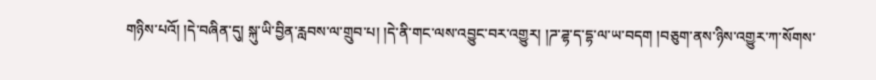གཉིས་པའོ། །དེ་བཞིན་དུ། སྐུ་ཡི་བྱིན་རླབས་ལ་གྲུབ་པ། །དེ་ནི་གང་ལས་འབྱུང་བར་འགྱུར། །ཌ་ཌྷ་ད་དྷ་ལ་ཡ་བདག །བཅུག་ནས་ཉིས་འགྱུར་ཀ་སོགས་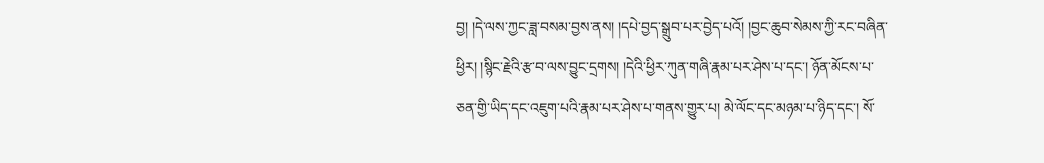བྱ། །དེ་ལས་ཀྱང་ཟླ་བསམ་བྱས་ནས། །དཔེ་བྱད་སྒྲུབ་པར་བྱེད་པའོ། །བྱང་ཆུབ་སེམས་ཀྱི་རང་བཞིན་ཕྱིར། །སྙིང་རྗེའི་རྩ་བ་ལས་བྱུང་དྲགས། །དེའི་ཕྱིར་ཀུན་གཞི་རྣམ་པར་ཤེས་པ་དང་། ཉོན་མོངས་པ་ཅན་གྱི་ཡིད་དང་འཇུག་པའི་རྣམ་པར་ཤེས་པ་གནས་གྱུར་པ། མེ་ལོང་དང་མཉམ་པ་ཉིད་དང་། སོ་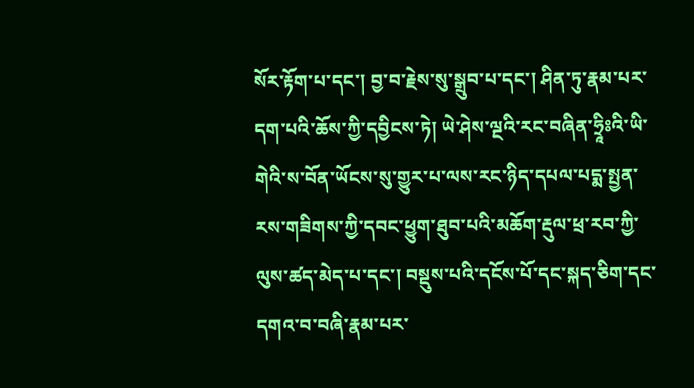སོར་རྟོག་པ་དང་། བྱ་བ་རྗེས་སུ་སྒྲུབ་པ་དང་། ཤིན་ཏུ་རྣམ་པར་དག་པའི་ཆོས་ཀྱི་དབྱིངས་ཏེ། ཡེ་ཤེས་ལྔའི་རང་བཞིན་ཧྲཱིཿའི་ཡི་གེའི་ས་བོན་ཡོངས་སུ་གྱུར་པ་ལས་རང་ཉིད་དཔལ་པདྨ་སྤྱན་རས་གཟིགས་ཀྱི་དབང་ཕྱུག་ཐུབ་པའི་མཆོག་རྡུལ་ཕྲ་རབ་ཀྱི་ལུས་ཚད་མེད་པ་དང་། བསྡུས་པའི་དངོས་པོ་དང་སྐད་ཅིག་དང་དགའ་བ་བཞི་རྣམ་པར་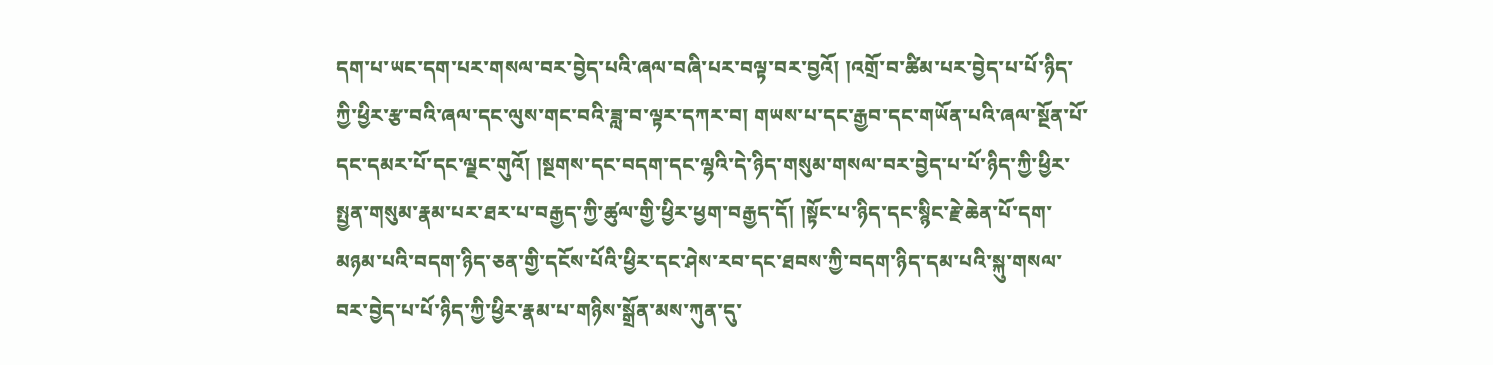དག་པ་ཡང་དག་པར་གསལ་བར་བྱེད་པའི་ཞལ་བཞི་པར་བལྟ་བར་བྱའོ། །འགྲོ་བ་ཚིམ་པར་བྱེད་པ་པོ་ཉིད་ཀྱི་ཕྱིར་རྩ་བའི་ཞལ་དང་ལུས་གང་བའི་ཟླ་བ་ལྟར་དཀར་བ། གཡས་པ་དང་རྒྱབ་དང་གཡོན་པའི་ཞལ་སྔོན་པོ་དང་དམར་པོ་དང་ལྗང་གུའོ། །སྔགས་དང་བདག་དང་ལྷའི་དེ་ཉིད་གསུམ་གསལ་བར་བྱེད་པ་པོ་ཉིད་ཀྱི་ཕྱིར་སྤྱན་གསུམ་རྣམ་པར་ཐར་པ་བརྒྱད་ཀྱི་ཚུལ་གྱི་ཕྱིར་ཕྱག་བརྒྱད་དོ། །སྟོང་པ་ཉིད་དང་སྙིང་རྗེ་ཆེན་པོ་དག་མཉམ་པའི་བདག་ཉིད་ཅན་གྱི་དངོས་པོའི་ཕྱིར་དང་ཤེས་རབ་དང་ཐབས་ཀྱི་བདག་ཉིད་དམ་པའི་སྐུ་གསལ་བར་བྱེད་པ་པོ་ཉིད་ཀྱི་ཕྱིར་རྣམ་པ་གཉིས་སྒྲོན་མས་ཀུན་དུ་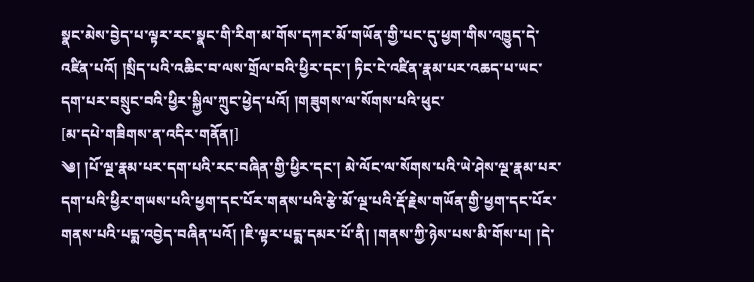སྣང་མེས་བྱེད་པ་ལྟར་རང་སྣང་གི་རིག་མ་གོས་དཀར་མོ་གཡོན་གྱི་པང་དུ་ཕྱག་གིས་འཁྱུད་དེ་འཛིན་པའོ། །སྲིད་པའི་འཆིང་བ་ལས་གྲོལ་བའི་ཕྱིར་དང་། ཏིང་ངེ་འཛིན་རྣམ་པར་འཆད་པ་ཡང་དག་པར་བསྲུང་བའི་ཕྱིར་སྐྱིལ་ཀྲུང་ཕྱེད་པའོ། །གཟུགས་ལ་སོགས་པའི་ཕུང་
[མ་དཔེ་གཟིགས་ན་འདིར་གནོན།]
༄། །པོ་ལྔ་རྣམ་པར་དག་པའི་རང་བཞིན་གྱི་ཕྱིར་དང་། མེ་ལོང་ལ་སོགས་པའི་ཡེ་ཤེས་ལྔ་རྣམ་པར་དག་པའི་ཕྱིར་གཡས་པའི་ཕྱག་དང་པོར་གནས་པའི་རྩེ་མོ་ལྔ་པའི་རྡོ་རྗེས་གཡོན་གྱི་ཕྱག་དང་པོར་གནས་པའི་པདྨ་འབྱེད་བཞིན་པའོ། །ཇི་ལྟར་པདྨ་དམར་པོ་ནི། །གནས་ཀྱི་ཉེས་པས་མི་གོས་པ། །དེ་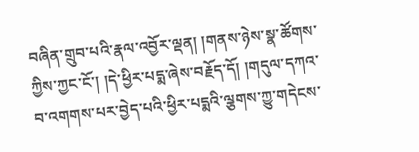བཞིན་གྲུབ་པའི་རྣལ་འབྱོར་ལྡན། །གནས་ཉེས་སྣ་ཚོགས་ཀྱིས་ཀྱང་ངོ་། །དེ་ཕྱིར་པདྨ་ཞེས་བརྗོད་དོ། །གདུལ་དཀའ་བ་འགགས་པར་བྱེད་པའི་ཕྱིར་པདྨའི་ལྕགས་ཀྱུ་གདེངས་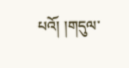པའོ། །གདུལ་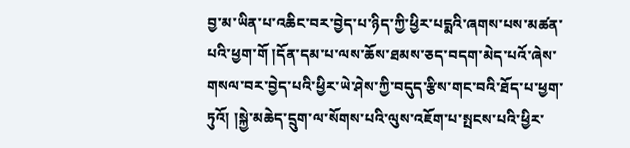བྱ་མ་ཡིན་པ་འཆིང་བར་བྱེད་པ་ཉིད་ཀྱི་ཕྱིར་པདྨའི་ཞགས་པས་མཚན་པའི་ཕྱག་གོ །དོན་དམ་པ་ལས་ཆོས་ཐམས་ཅད་བདག་མེད་པའོ་ཞེས་གསལ་བར་བྱེད་པའི་ཕྱིར་ཡེ་ཤེས་ཀྱི་བདུད་རྩིས་གང་བའི་ཐོད་པ་ཕྱག་ཏུའོ། །སྐྱེ་མཆེད་དྲུག་ལ་སོགས་པའི་ལུས་འཇོག་པ་སྤངས་པའི་ཕྱིར་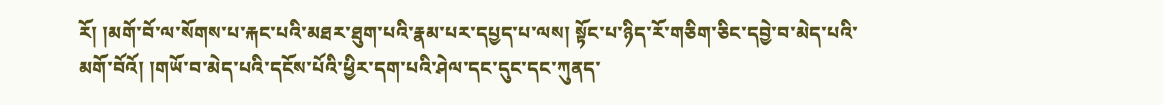རོ། །མགོ་བོ་ལ་སོགས་པ་རྐང་པའི་མཐར་ཐུག་པའི་རྣམ་པར་དཔྱད་པ་ལས། སྟོང་པ་ཉིད་རོ་གཅིག་ཅིང་དབྱེ་བ་མེད་པའི་མགོ་བོའོ། །གཡོ་བ་མེད་པའི་དངོས་པོའི་ཕྱིར་དག་པའི་ཤེལ་དང་དུང་དང་ཀུནད་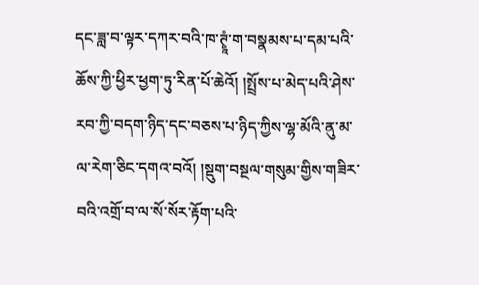དང་ཟླ་བ་ལྟར་དཀར་བའི་ཁ་ཊྭཱཾ་ག་བསྣམས་པ་དམ་པའི་ཆོས་ཀྱི་ཕྱིར་ཕྱག་ཏུ་རིན་པོ་ཆེའོ། །སྤྲོས་པ་མེད་པའི་ཤེས་རབ་ཀྱི་བདག་ཉིད་དང་བཅས་པ་ཉིད་ཀྱིས་ལྷ་མོའི་ནུ་མ་ལ་རེག་ཅིང་དགའ་བའོ། །སྡུག་བསྔལ་གསུམ་གྱིས་གཟིར་བའི་འགྲོ་བ་ལ་སོ་སོར་རྟོག་པའི་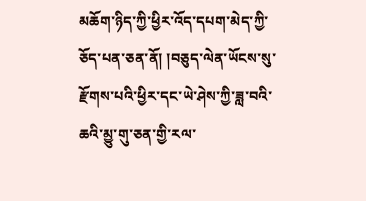མཆོག་ཉིད་ཀྱི་ཕྱིར་འོད་དཔག་མེད་ཀྱི་ཅོད་པན་ཅན་ནོ། །བཅུད་ལེན་ཡོངས་སུ་རྫོགས་པའི་ཕྱིར་དང་ཡེ་ཤེས་ཀྱི་ཟླ་བའི་ཆའི་མྱུ་གུ་ཅན་གྱི་རལ་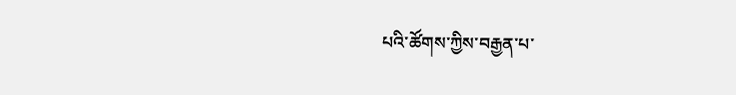པའི་ཚོགས་ཀྱིས་བརྒྱན་པ་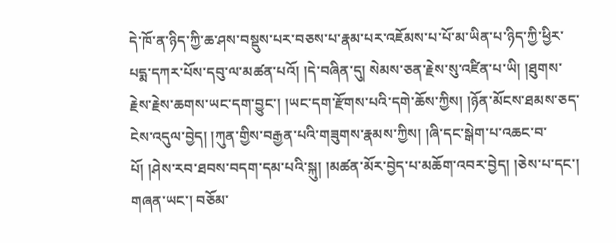དེ་ཁོ་ན་ཉིད་ཀྱི་ཆ་ཤས་བསྡུས་པར་བཅས་པ་རྣམ་པར་འཇོམས་པ་པོ་མ་ཡིན་པ་ཉིད་ཀྱི་ཕྱིར་པདྨ་དཀར་པོས་དབུ་ལ་མཚན་པའོ། །དེ་བཞིན་དུ། སེམས་ཅན་རྗེས་སུ་འཛིན་པ་ཡི། །ཐུགས་རྗེས་རྗེས་ཆགས་ཡང་དག་བྱུང་། །ཡང་དག་རྫོགས་པའི་དགེ་ཆོས་ཀྱིས། །ཉོན་མོངས་ཐམས་ཅད་ངེས་འདུལ་བྱེད། །ཀུན་གྱིས་བརྒྱན་པའི་གཟུགས་རྣམས་ཀྱིས། །ཞི་དང་སྒེག་པ་འཆང་བ་པོ། །ཤེས་རབ་ཐབས་བདག་དམ་པའི་སྐུ། །མཚན་མོར་བྱེད་པ་མཆོག་འབར་བྱེད། །ཅེས་པ་དང་། གཞན་ཡང་། བཅོམ་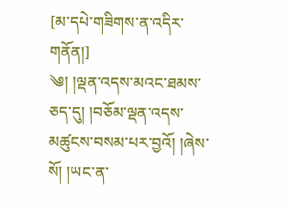[མ་དཔེ་གཟིགས་ན་འདིར་གནོན།]
༄། །ལྡན་འདས་མའང་ཐམས་ཅད་དུ། །བཅོམ་ལྡན་འདས་མཚུངས་བསམ་པར་བྱའོ། །ཞེས་སོ། །ཡང་ན་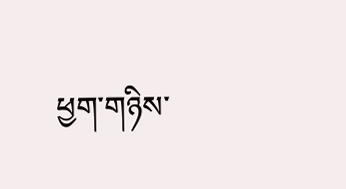ཕྱག་གཉིས་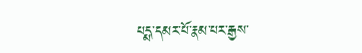པདྨ་དམར་པོ་རྣམ་པར་རྒྱས་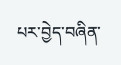པར་བྱེད་བཞིན་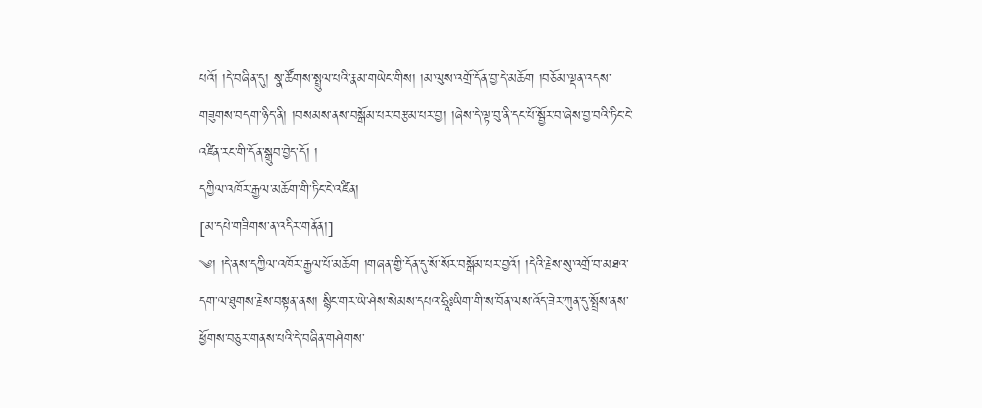པའོ། །དེ་བཞིན་དུ། སྣ་ཚོགས་སྤྲུལ་པའི་རྣམ་གཡེང་གིས། །མ་ལུས་འགྲོ་དོན་བྱ་དེ་མཆོག །བཅོམ་ལྡན་འདས་གཟུགས་བདག་ཉིད་ནི། །བསམས་ནས་བསྒོམ་པར་བརྩམ་པར་བྱ། །ཞེས་དེ་ལྟ་བུ་ནི་དང་པོ་སྦྱོར་བ་ཞེས་བྱ་བའི་ཏིང་ངེ་འཛིན་རང་གི་དོན་སྒྲུབ་བྱེད་དོ། །
དཀྱིལ་འཁོར་རྒྱལ་མཆོག་གི་ཏིང་ངེ་འཛིན།
[མ་དཔེ་གཟིགས་ན་འདིར་གནོན།]
༄། །དེ་ནས་དཀྱིལ་འཁོར་རྒྱལ་པོ་མཆོག །གཞན་གྱི་དོན་དུ་སོ་སོར་བསྒོམ་པར་བྱའོ། །དེའི་རྗེས་སུ་འགྲོ་བ་མཐའ་དག་ལ་ཐུགས་རྗེས་བསྟན་ནས། སྙིང་གར་ཡེ་ཤེས་སེམས་དཔའ་ཧྲཱིཿཡིག་གི་ས་བོན་ལས་འོད་ཟེར་ཀུན་དུ་སྤྲོས་ནས་ཕྱོགས་བཅུར་གནས་པའི་དེ་བཞིན་གཤེགས་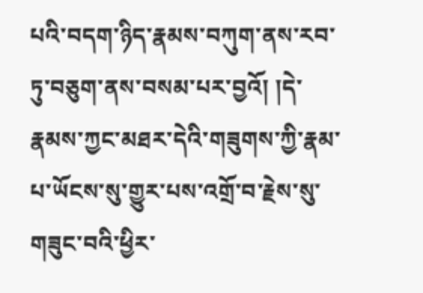པའི་བདག་ཉིད་རྣམས་བཀུག་ནས་རབ་ཏུ་བཅུག་ནས་བསམ་པར་བྱའོ། །དེ་རྣམས་ཀྱང་མཐར་དེའི་གཟུགས་ཀྱི་རྣམ་པ་ཡོངས་སུ་གྱུར་པས་འགྲོ་བ་རྗེས་སུ་གཟུང་བའི་ཕྱིར་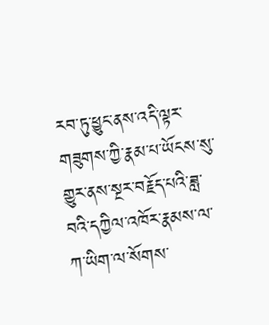རབ་ཏུ་ཕྱུང་ནས་འདི་ལྟར་གཟུགས་ཀྱི་རྣམ་པ་ཡོངས་སུ་གྱུར་ནས་སྔར་བརྗོད་པའི་ཟླ་བའི་དཀྱིལ་འཁོར་རྣམས་ལ་ཀ་ཡིག་ལ་སོགས་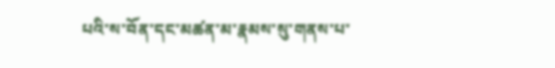པའི་ས་བོན་དང་མཚན་མ་རྣམས་སུ་གནས་པ་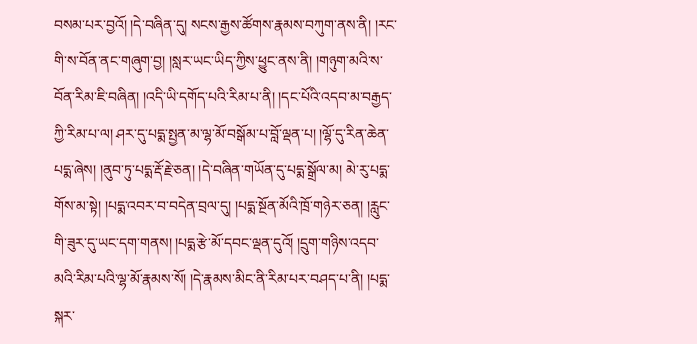བསམ་པར་བྱའོ། །དེ་བཞིན་དུ། སངས་རྒྱས་ཚོགས་རྣམས་བཀུག་ནས་ནི། །རང་གི་ས་བོན་ནང་གཞུག་བྱ། །སླར་ཡང་ཡིད་ཀྱིས་ཕྱུང་ནས་ནི། །གཉུག་མའི་ས་བོན་རིམ་ཇི་བཞིན། །འདི་ཡི་དགོད་པའི་རིམ་པ་ནི། །དང་པོའི་འདབ་མ་བརྒྱད་ཀྱི་རིམ་པ་ལ། ཤར་དུ་པདྨ་སྤྱན་མ་ལྷ་མོ་བསྒོམ་པ་བློ་ལྡན་པ། །ལྷོ་དུ་རིན་ཆེན་པདྨ་ཞེས། །ནུབ་ཏུ་པདྨ་རྡོ་རྗེ་ཅན། །དེ་བཞིན་གཡོན་དུ་པདྨ་སྒྲོལ་མ། མེ་རུ་པདྨ་གོས་མ་སྟེ། །པདྨ་འབར་བ་བདེན་བྲལ་དུ། །པདྨ་སྔོན་མོའི་ཁྲོ་གཉེར་ཅན། །རླུང་གི་ཟུར་དུ་ཡང་དག་གནས། །པདྨ་རྩེ་མོ་དབང་ལྡན་དུའོ། །དྲུག་གཉིས་འདབ་མའི་རིམ་པའི་ལྷ་མོ་རྣམས་སོ། །དེ་རྣམས་མིང་ནི་རིམ་པར་བཤད་པ་ནི། །པདྨ་སྐར་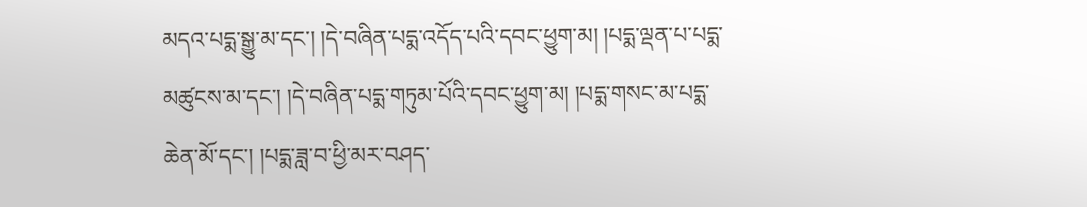མདའ་པདྨ་སྒྱུ་མ་དང་། །དེ་བཞིན་པདྨ་འདོད་པའི་དབང་ཕྱུག་མ། །པདྨ་ལྡན་པ་པདྨ་མཚུངས་མ་དང་། །དེ་བཞིན་པདྨ་གཏུམ་པོའི་དབང་ཕྱུག་མ། །པདྨ་གསང་མ་པདྨ་ཆེན་མོ་དང་། །པདྨ་ཟླ་བ་ཕྱི་མར་བཤད་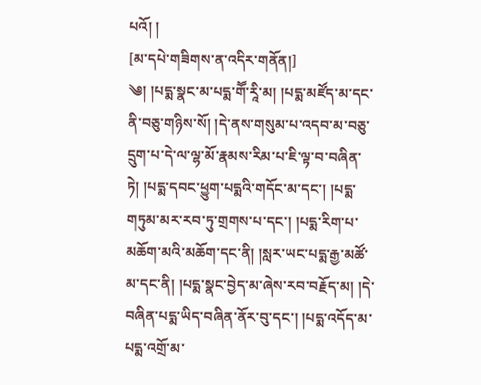པའོ། །
[མ་དཔེ་གཟིགས་ན་འདིར་གནོན།]
༄། །པདྨ་སྣང་མ་པདྨ་གཽ་རཱི་མ། །པདྨ་མཛོད་མ་དང་ནི་བཅུ་གཉིས་སོ། །དེ་ནས་གསུམ་པ་འདབ་མ་བཅུ་དྲུག་པ་དེ་ལ་ལྷ་མོ་རྣམས་རིམ་པ་ཇི་ལྟ་བ་བཞིན་ཏེ། །པདྨ་དབང་ཕྱུག་པདྨའི་གདོང་མ་དང་། །པདྨ་གཏུམ་མར་རབ་ཏུ་གྲགས་པ་དང་། །པདྨ་རིག་པ་མཆོག་མའི་མཆོག་དང་ནི། །སླར་ཡང་པདྨ་རྒྱ་མཚོ་མ་དང་ནི། །པདྨ་སྣང་བྱེད་མ་ཞེས་རབ་བརྗོད་མ། །དེ་བཞིན་པདྨ་ཡིད་བཞིན་ནོར་བུ་དང་། །པདྨ་འདོད་མ་པདྨ་འགྲོ་མ་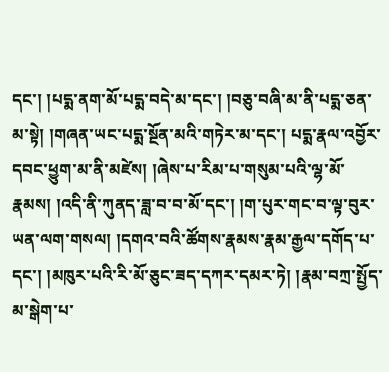དང་། །པདྨ་ནག་མོ་པདྨ་བདེ་མ་དང་། །བཅུ་བཞི་མ་ནི་པདྨ་ཅན་མ་སྟེ། །གཞན་ཡང་པདྨ་སྔོན་མའི་གཏེར་མ་དང་། པདྨ་རྣལ་འབྱོར་དབང་ཕྱུག་མ་ནི་མཛེས། །ཞེས་པ་རིམ་པ་གསུམ་པའི་ལྷ་མོ་རྣམས། །འདི་ནི་ཀུནད་ཟླ་བ་བ་མོ་དང་། །ག་པུར་གང་བ་ལྟ་བུར་ཡན་ལག་གསལ། །དགའ་བའི་ཚོགས་རྣམས་རྣམ་རྒྱལ་དགོད་པ་དང་། །མཁུར་པའི་རི་མོ་ཅུང་ཟད་དཀར་དམར་ཏེ། །རྣམ་བཀྲ་སྤྱོད་མ་སྒེག་པ་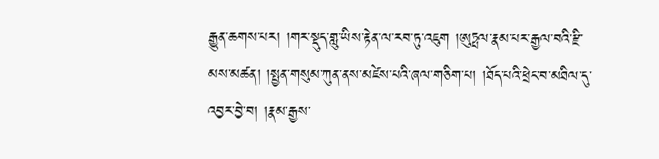རྒྱུན་ཆགས་པར། །གར་སྡུད་གླུ་ཡིས་རྟེན་ལ་རབ་ཏུ་འཇུག །ཨུཏྤལ་རྣམ་པར་རྒྱལ་བའི་རྫི་མས་མཚན། །སྤྱན་གསུམ་ཀུན་ནས་མཛེས་པའི་ཞལ་གཅིག་པ། །ཐོད་པའི་ཕྲེང་བ་མཐིལ་དུ་འབྱར་བྱེ་བ། །རྣམ་རྒྱས་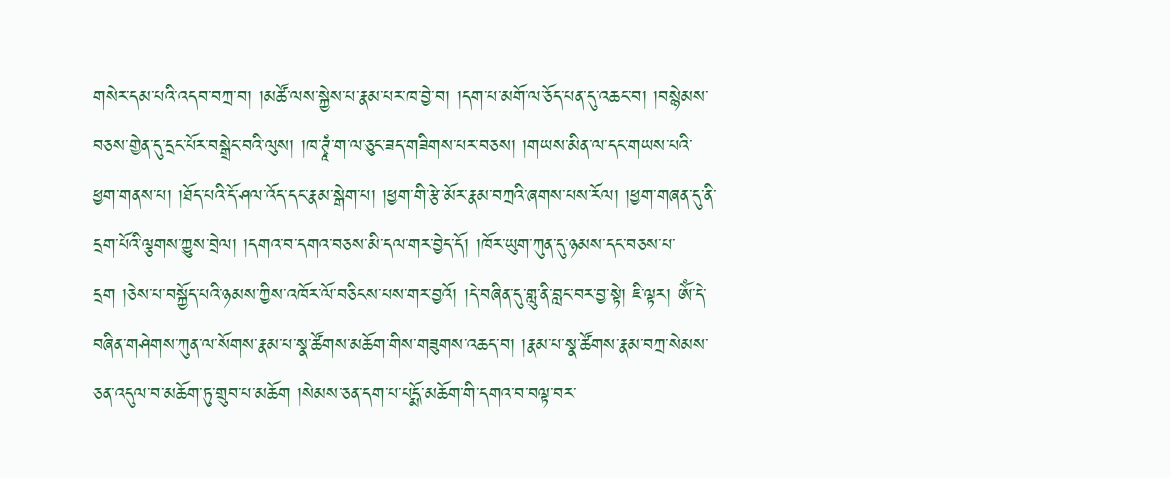གསེར་དམ་པའི་འདབ་བཀྲ་བ། །མཚོ་ལས་སྐྱེས་པ་རྣམ་པར་ཁ་བྱེ་བ། །དག་པ་མགོ་ལ་ཅོད་པན་དུ་འཆང་བ། །བསྙེམས་བཅས་གྱེན་དུ་དྲང་པོར་བསྒྲེང་བའི་ལུས། །ཁ་ཊྭཱཾ་ག་ལ་ཅུང་ཟད་གཟིགས་པར་བཅས། །གཡས་མིན་ལ་དང་གཡས་པའི་ཕྱག་གནས་པ། །ཐོད་པའི་དོ་ཤལ་འོད་དང་རྣམ་སྒེག་པ། །ཕྱག་གི་རྩེ་མོར་རྣམ་བཀྲའི་ཞགས་པས་རོལ། །ཕྱག་གཞན་དུ་ནི་དྲག་པོའི་ལྕགས་ཀྱུས་བྲེལ། །དགའ་བ་དགའ་བཅས་མི་དལ་གར་བྱེད་དོ། །ཁོར་ཡུག་ཀུན་དུ་ཉམས་དང་བཅས་པ་དྲག །ཅེས་པ་བསྐྱོད་པའི་ཉམས་ཀྱིས་འཁོར་ལོ་བཅིངས་པས་གར་བྱའོ། །དེ་བཞིན་དུ་གླུ་ནི་བླང་བར་བྱ་སྟེ། ཇི་ལྟར། ཨོཾ་དེ་བཞིན་གཤེགས་ཀུན་ལ་སོགས་རྣམ་པ་སྣ་ཚོགས་མཆོག་གིས་གཟུགས་འཆད་བ། །རྣམ་པ་སྣ་ཚོགས་རྣམ་བཀྲ་སེམས་ཅན་འདུལ་བ་མཆོག་ཏུ་གྲུབ་པ་མཆོག །སེམས་ཅན་དག་པ་པདྨོ་མཆོག་གི་དགའ་བ་བལྟ་བར་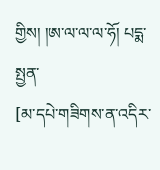གྱིས། །ཨ་ལ་ལ་ལ་ཧོ། པདྨ་སྤྱན་
[མ་དཔེ་གཟིགས་ན་འདིར་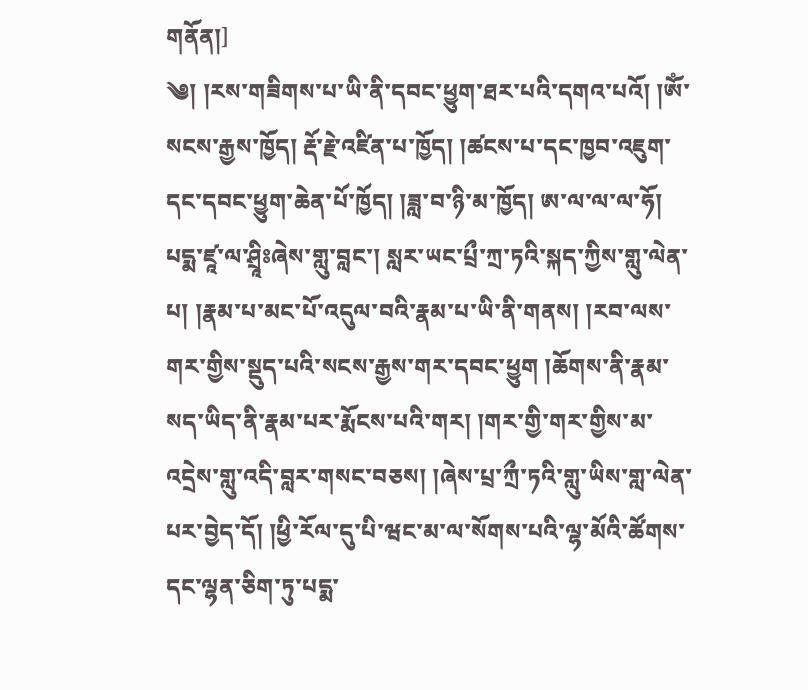གནོན།]
༄། །རས་གཟིགས་པ་ཡི་ནི་དབང་ཕྱུག་ཐར་པའི་དགའ་པའོ། །ཨོཾ་སངས་རྒྱས་ཁྱོད། རྡོ་རྗེ་འཛིན་པ་ཁྱོད། །ཚངས་པ་དང་ཁྱབ་འཇུག་དང་དབང་ཕྱུག་ཆེན་པོ་ཁྱོད། །ཟླ་བ་ཉི་མ་ཁྱོད། ཨ་ལ་ལ་ལ་ཧོ། པདྨ་ཛཱ་ལ་ཤྲཱིཿཞེས་གླུ་བླང་། སླར་ཡང་པྲྀ་ཀྲ་ཏའི་སྐད་ཀྱིས་གླུ་ལེན་པ། །རྣམ་པ་མང་པོ་འདུལ་བའི་རྣམ་པ་ཡི་ནི་གནས། །རབ་ལས་གར་གྱིས་སྡུད་པའི་སངས་རྒྱས་གར་དབང་ཕྱུག །ཆོགས་ནི་རྣམ་སད་ཡིད་ནི་རྣམ་པར་རྨོངས་པའི་གར། །གར་གྱི་གར་གྱིས་མ་འདྲེས་གླུ་འདི་བླར་གསང་བཅས། །ཞེས་པྲ་ཀྲྀ་ཏའི་གླུ་ཡིས་གླ་ལེན་པར་བྱེད་དོ། །ཕྱི་རོལ་དུ་པི་ཝང་མ་ལ་སོགས་པའི་ལྷ་མོའི་ཚོགས་དང་ལྷན་ཅིག་ཏུ་པདྨ་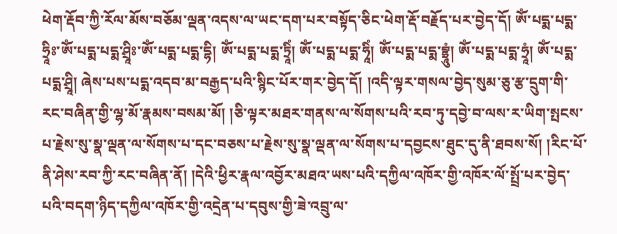ཕེག་རྡོབ་ཀྱི་རོལ་མོས་བཅོམ་ལྡན་འདས་ལ་ཡང་དག་པར་བསྟོད་ཅིང་ཕེག་རྡོ་བརྗོད་པར་བྱེད་དོ། ཨོཾ་པདྨ་པདྨ་ཧྲཱིཿ་ཨོཾ་པདྨ་པདྨ་ཤྲཱིཿ་ཨོཾ་པདྨ་པདྨ་དྷི། ཨོཾ་པདྨ་པདྨ་ཏྲཱིཾ། ཨོཾ་པདྨ་པདྨ་ཧཱིཾ། ཨོཾ་པདྨ་པདྨ་བྷྲཱུཾ། ཨོཾ་པདྨ་པདྨ་ཧྲཱཾ། ཨོཾ་པདྨ་པདྨ་ཤྲཱི། ཞེས་པས་པདྨ་འདབ་མ་བརྒྱད་པའི་སྙིང་པོར་གར་བྱེད་དོ། །འདི་ལྟར་གསལ་བྱེད་སུམ་ཅུ་རྩ་དྲུག་གི་རང་བཞིན་གྱི་ལྷ་མོ་རྣམས་བསམ་མོ། །ཅི་ལྟར་མཐར་གནས་ལ་སོགས་པའི་རབ་ཏུ་དབྱེ་བ་ལས་ར་ཡིག་སྤངས་པ་རྗེས་སུ་སྣ་ལྡན་ལ་སོགས་པ་དང་བཅས་པ་རྗེས་སུ་སྣ་ལྡན་ལ་སོགས་པ་དབྱངས་ཐུང་དུ་ནི་ཐབས་སོ། །རིང་པོ་ནི་ཤེས་རབ་ཀྱི་རང་བཞིན་ནོ། །དེའི་ཕྱིར་རྣལ་འབྱོར་མཐའ་ཡས་པའི་དཀྱིལ་འཁོར་གྱི་འཁོར་ལོ་སྤྲོ་པར་བྱེད་པའི་བདག་ཉིད་དཀྱིལ་འཁོར་གྱི་འདྲེན་པ་དབུས་གྱི་ཟེ་འབྲུ་ལ་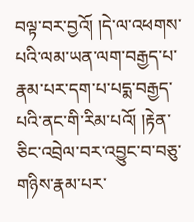བལྟ་བར་བྱའོ། །དེ་ལ་འཕགས་པའི་ལམ་ཡན་ལག་བརྒྱད་པ་རྣམ་པར་དག་པ་པདྨ་བརྒྱད་པའི་ནང་གི་རིམ་པའོ། །རྟེན་ཅིང་འབྲེལ་བར་འབྱུང་བ་བཅུ་གཉིས་རྣམ་པར་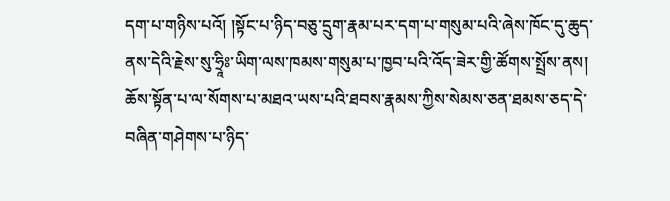དག་པ་གཉིས་པའོ། །སྟོང་པ་ཉིད་བཅུ་དྲུག་རྣམ་པར་དག་པ་གསུམ་པའི་ཞེས་ཁོང་དུ་ཆུད་ནས་དེའི་རྗེས་སུ་ཧྲཱིཿ་ཡིག་ལས་ཁམས་གསུམ་པ་ཁྱབ་པའི་འོད་ཟེར་གྱི་ཚོགས་སྤྲོས་ནས། ཆོས་སྟོན་པ་ལ་སོགས་པ་མཐའ་ཡས་པའི་ཐབས་རྣམས་ཀྱིས་སེམས་ཅན་ཐམས་ཅད་དེ་བཞིན་གཤེགས་པ་ཉིད་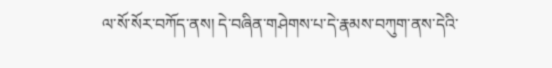ལ་སོ་སོར་བཀོད་ནས། དེ་བཞིན་གཤེགས་པ་དེ་རྣམས་བཀུག་ནས་དེའི་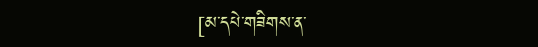[མ་དཔེ་གཟིགས་ན་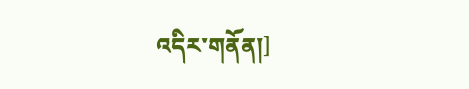འདིར་གནོན།]